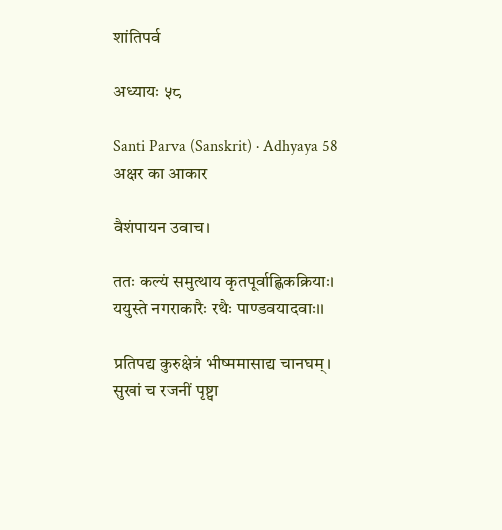शांतिपर्व

अध्यायः ५८

Santi Parva (Sanskrit) · Adhyaya 58
अक्षर का आकार

वैशंपायन उवाच।

ततः कल्यं समुत्थाय कृतपूर्वाह्णिकक्रियाः।
ययुस्ते नगराकारैः रथैः पाण्डवयादवाः।।

प्रतिपद्य कुरुक्षेत्रं भीष्ममासाद्य चानघम्।
सुखां च रजनीं पृष्ट्वा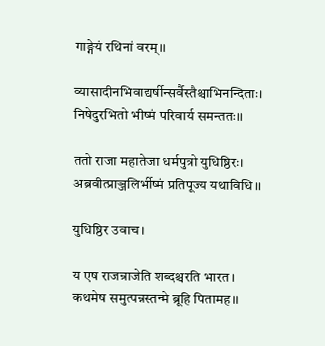गाङ्गेयं रथिनां वरम्।।

व्यासादीनभिवाद्यर्षीन्सर्वैस्तैश्चाभिनन्दिताः।
निषेदुरभितो भीष्मं परिवार्य समन्ततः।।

ततो राजा महातेजा धर्मपुत्रो युधिष्ठिरः।
अब्रवीत्प्राञ्जलिर्भीष्मं प्रतिपूज्य यथाविधि।।

युधिष्ठिर उवाच।

य एष राजन्राजेति शब्दश्चरति भारत।
कथमेष समुत्पन्नस्तन्मे ब्रूहि पितामह।।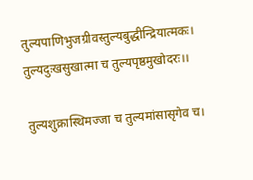तुल्यपाणिभुजग्रीवस्तुल्यबुद्धीन्द्रियात्मकः।
तुल्यदुःखसुखात्मा च तुल्यपृष्ठमुखोदरः।।

तुल्यशुक्रास्थिमज्जा च तुल्यमांसासृगेव च।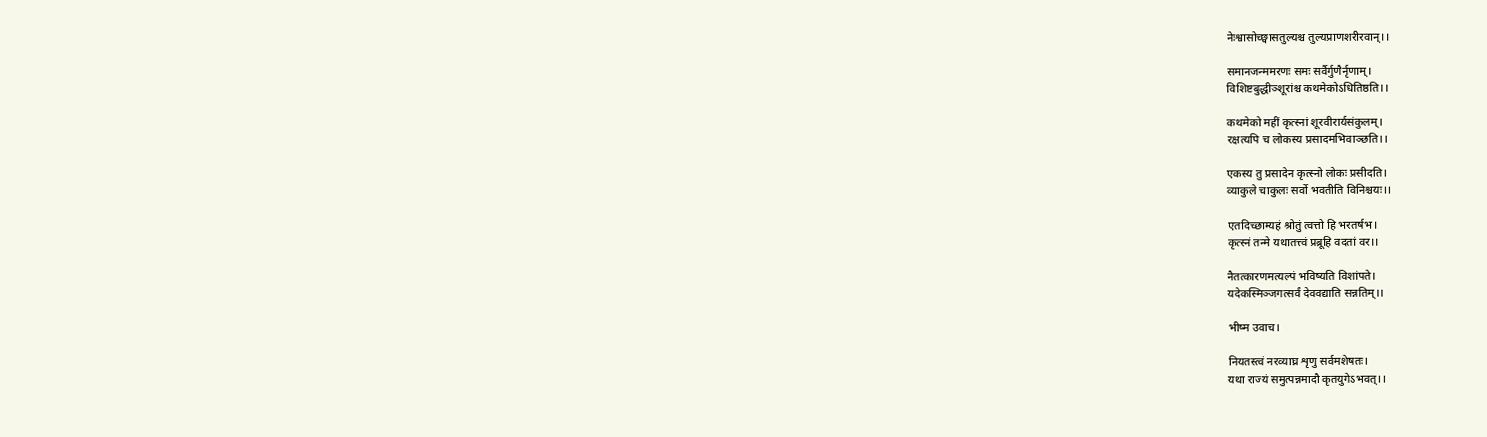नेःश्वासोच्छ्वासतुल्यश्च तुल्यप्राणशरीरवान्।।

समानजन्ममरणः समः सर्वैर्गुणैर्नृणाम्।
विशिष्टबुद्धीञ्शूरांश्च कथमेकोऽधितिष्ठति।।

कथमेको महीं कृत्स्नां शूरवीरार्यसंकुलम्।
रक्षत्यपि च लोकस्य प्रसादमभिवाञ्छति।।

एकस्य तु प्रसादेन कृत्स्नो लोकः प्रसीदति।
व्याकुले चाकुलः सर्वो भवतीति विनिश्चयः।।

एतदिच्छाम्यहं श्रोतुं त्वत्तो हि भरतर्षभ।
कृत्स्नं तन्मे यथातत्त्वं प्रब्रूहि वदतां वर।।

नैतत्कारणमत्यल्पं भविष्यति विशांपते।
यदेकस्मिञ्जगत्सर्वं देववद्याति सन्नतिम्।।

भीष्म उवाच।

नियतस्त्वं नरव्याघ्र शृणु सर्वमशेषतः।
यथा राज्यं समुत्पन्नमादौ कृतयुगेऽभवत्।।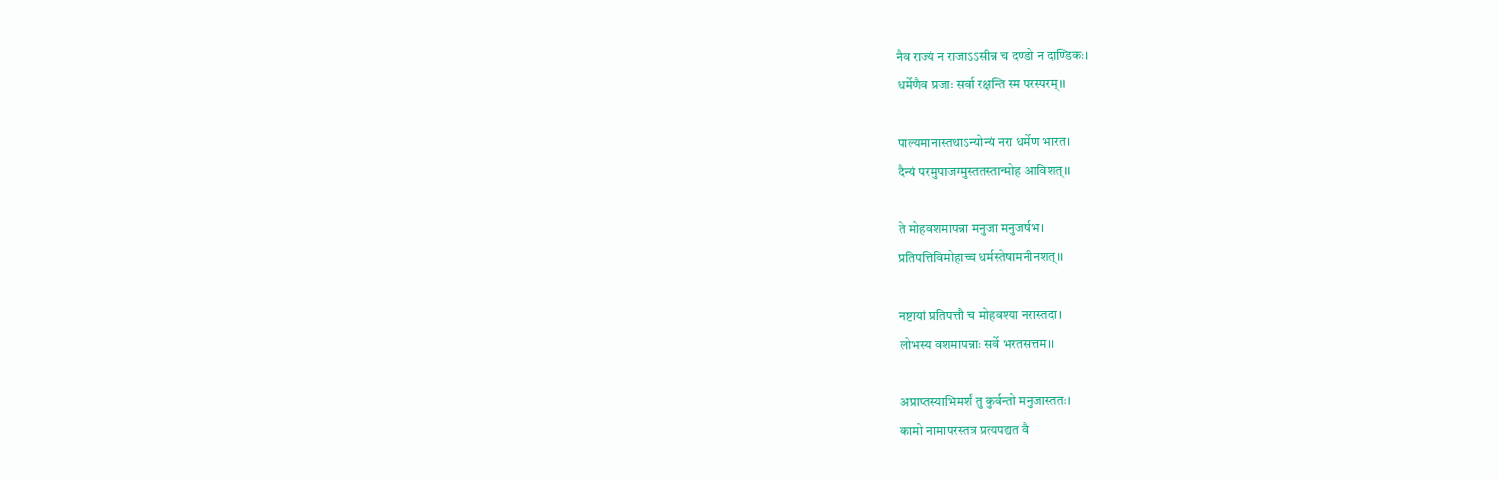नैव राज्यं न राजाऽऽसीन्न च दण्डो न दाण्डिकः।
धर्मेणैव प्रजाः सर्वा रक्षन्ति स्म परस्परम्।।

पाल्यमानास्तथाऽन्योन्यं नरा धर्मेण भारत।
दैन्यं परमुपाजग्मुस्ततस्तान्मोह आविशत्।।

ते मोहवशमापन्ना मनुजा मनुजर्षभ।
प्रतिपत्तिविमोहाच्च धर्मस्तेषामनीनशत्।।

नष्टायां प्रतिपत्तौ च मोहवश्या नरास्तदा।
लोभस्य वशमापन्नाः सर्वे भरतसत्तम।।

अप्राप्तस्याभिमर्शं तु कुर्वन्तो मनुजास्ततः।
कामो नामापरस्तत्र प्रत्यपद्यत वै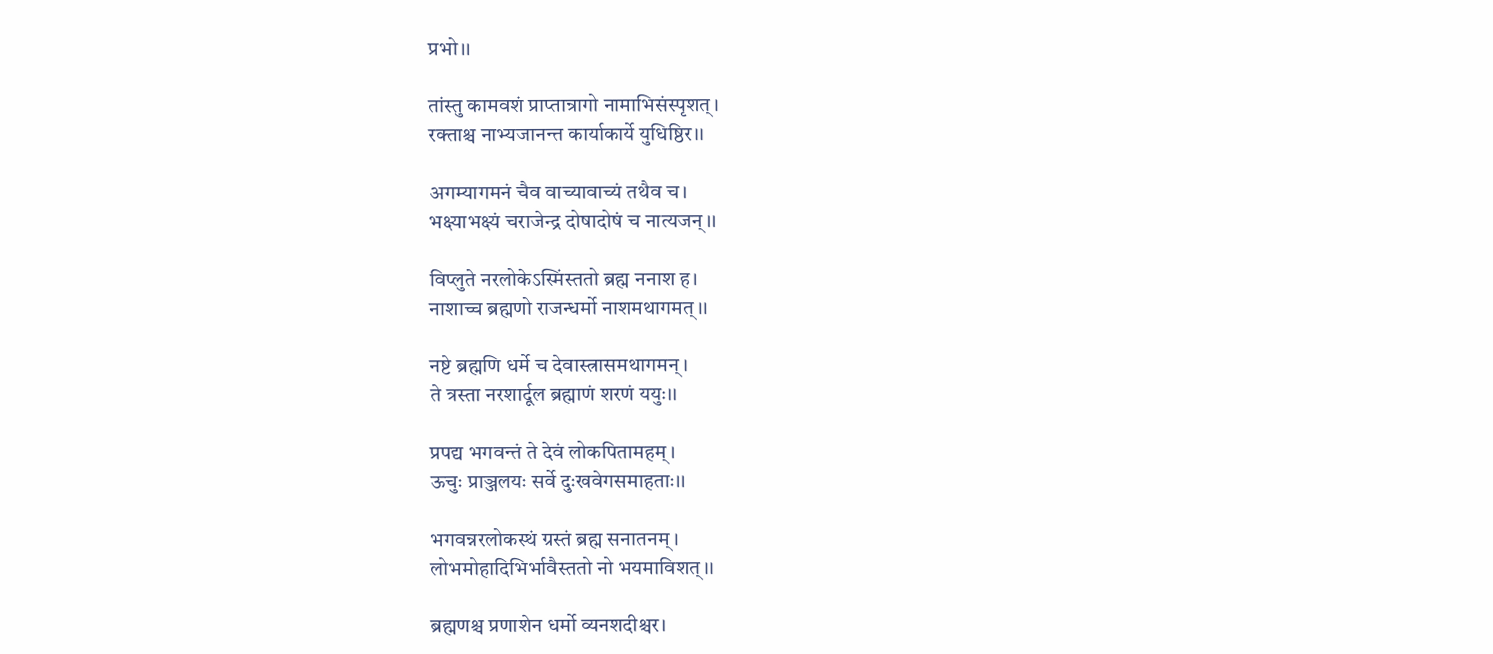प्रभो।।

तांस्तु कामवशं प्राप्तान्रागो नामाभिसंस्पृशत्।
रक्ताश्च नाभ्यजानन्त कार्याकार्ये युधिष्ठिर।।

अगम्यागमनं चैव वाच्यावाच्यं तथैव च।
भक्ष्याभक्ष्यं चराजेन्द्र दोषादोषं च नात्यजन्।।

विप्लुते नरलोकेऽस्मिंस्ततो ब्रह्म ननाश ह।
नाशाच्च ब्रह्मणो राजन्धर्मो नाशमथागमत्।।

नष्टे ब्रह्मणि धर्मे च देवास्त्रासमथागमन्।
ते त्रस्ता नरशार्दूल ब्रह्माणं शरणं ययुः।।

प्रपद्य भगवन्तं ते देवं लोकपितामहम्।
ऊचुः प्राञ्जलयः सर्वे दुःखवेगसमाहताः।।

भगवन्नरलोकस्थं ग्रस्तं ब्रह्म सनातनम्।
लोभमोहादिभिर्भावैस्ततो नो भयमाविशत्।।

ब्रह्मणश्च प्रणाशेन धर्मो व्यनशदीश्चर।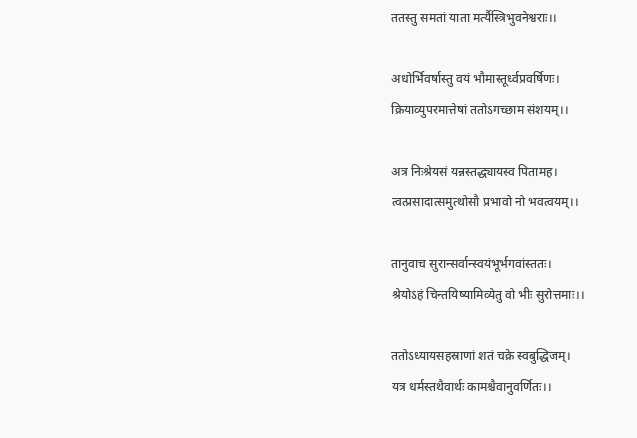ततस्तु समतां याता मर्त्यैस्त्रिभुवनेश्वराः।।

अधोर्भिवर्षास्तु वयं भौमास्तूर्ध्वप्रवर्षिणः।
क्रियाव्युपरमात्तेषां ततोऽगच्छाम संशयम्।।

अत्र निःश्रेयसं यन्नस्तद्ध्यायस्व पितामह।
त्वत्प्रसादात्समुत्थोसौ प्रभावो नो भवत्वयम्।।

तानुवाच सुरान्सर्वान्स्वयंभूर्भगवांस्ततः।
श्रेयोऽहं चिन्तयिष्यामिव्येतु वो भीः सुरोत्तमाः।।

ततोऽध्यायसहस्राणां शतं चक्रे स्वबुद्धिजम्।
यत्र धर्मस्तथैवार्थः कामश्चैवानुवर्णितः।।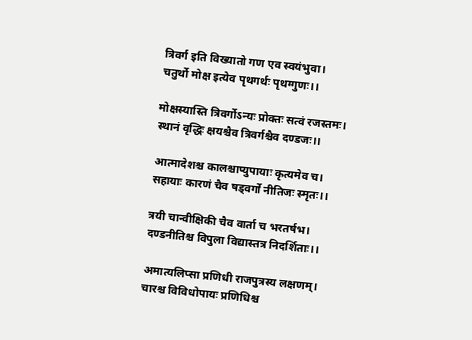त्रिवर्ग इति विख्यातो गण एव स्वयंभुवा।
चतुर्थो मोक्ष इत्येव पृथगर्थः पृथग्गुणः।।

मोक्षस्यास्ति त्रिवर्गोऽन्यः प्रोक्तः सत्वं रजस्तमः।
स्थानं वृद्धिः क्षयश्चैव त्रिवर्गश्चैव दण्डजः।।

आत्मादेशश्च कालश्चाप्युपायाः कृत्यमेव च।
सहायाः कारणं चैव षड्वर्गो नीतिजः स्मृतः।।

त्रयी चान्वीक्षिकी चैव वार्ता च भरतर्षभ।
दण्डनीतिश्च विपुला विद्यास्तत्र निदर्शिताः।।

अमात्यलिप्सा प्रणिधी राजपुत्रस्य लक्षणम्।
चारश्च विविधोपायः प्रणिधिश्च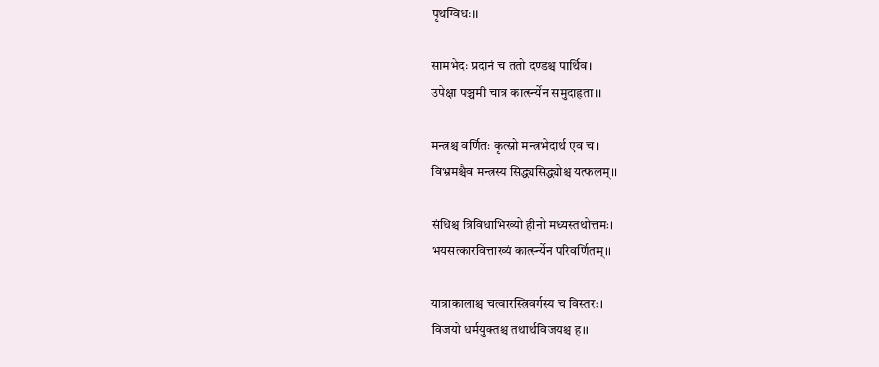पृथग्विधः।।

सामभेदः प्रदानं च ततो दण्डश्च पार्थिव।
उपेक्षा पञ्चमी चात्र कार्त्स्न्येन समुदाहृता।।

मन्त्रश्च वर्णितः कृत्स्नो मन्त्रभेदार्थ एव च।
विभ्रमश्चैव मन्त्रस्य सिद्ध्यसिद्ध्योश्च यत्फलम्।।

संधिश्च त्रिविधाभिख्यो हीनो मध्यस्तथोत्तमः।
भयसत्कारवित्ताख्यं कार्त्स्न्येन परिवर्णितम्।।

यात्राकालाश्च चत्वारस्त्रिवर्गस्य च विस्तरः।
विजयो धर्मयुक्तश्च तथार्थविजयश्च ह।।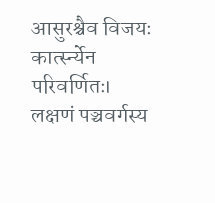आसुरश्चैव विजयः कार्त्स्न्येन परिवर्णितः।
लक्षणं पञ्चवर्गस्य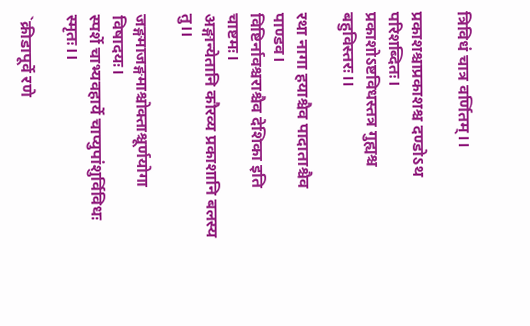त्रिविधं चात्र वर्णितम्।।

प्रकाशश्चाप्रकाशश्च दण्‍डोऽथ परिशब्दितः।
प्रकाशोऽष्टविधस्तत्र गुह्यश्च बहुविस्तरः।।

रथा नागा हयाश्चैव पादाताश्चैव पाण्डव।
विष्टिर्नावश्चराश्चैव देशिका इति चाष्टमः।
अङ्गान्येतानि कौरव्य प्रकाशानि बलस्य तु।।

जङ्गमाजङ्गमाश्चोक्ताश्चूर्णयोगा विषादयः।
स्पर्शे चाभ्यवहार्ये चाप्युपांशुर्विविधः स्मृतः।।

`क्रीडापूर्वे रणे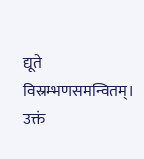द्यूते विस्रम्भणसमन्वितम्।
उक्तं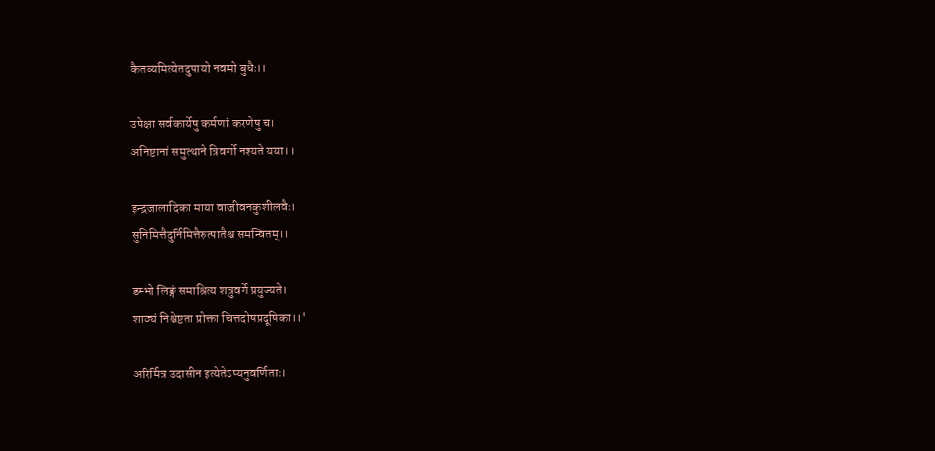कैतव्यमित्येतदुपायो नवमो बुधैः।।

उपेक्षा सर्वकार्येषु कर्मणां करणेषु च।
अनिष्टानां समुत्थाने त्रिवर्गो नश्यते यया।।

इन्द्रजालादिका माया वाजीवनकुशीलवैः।
सुनिमित्तैदुर्निमित्तैरुत्पातैश्च समन्वितम्।।

डम्भो लिङ्गं समाश्रित्य शत्रुवर्गे प्रयुज्यते।
शाठ्यं निश्चेष्टता प्रोक्ता चित्तदोषप्रदूषिका।।'

अरिर्मित्र उदासीन इत्येतेऽप्यनुवर्णिताः।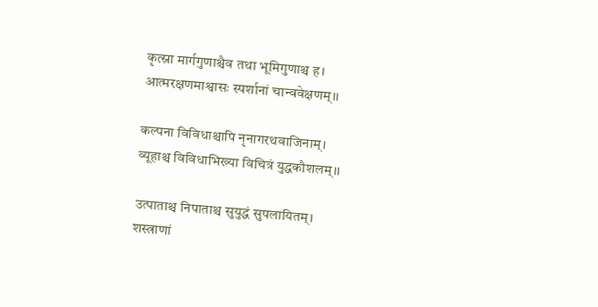कृत्स्ना मार्गगुणाश्चैव तथा भूमिगुणाश्च ह।
आत्मरक्षणमाश्वासः स्पर्शानां चान्ववेक्षणम्।।

कल्पना विविधाश्चापि नृनागरथवाजिनाम्।
व्यूहाश्च विविधाभिख्या विचित्रं युद्धकौशलम्।।

उत्पाताश्च निपाताश्च सुयुद्धं सुपलायितम्।
शस्त्राणां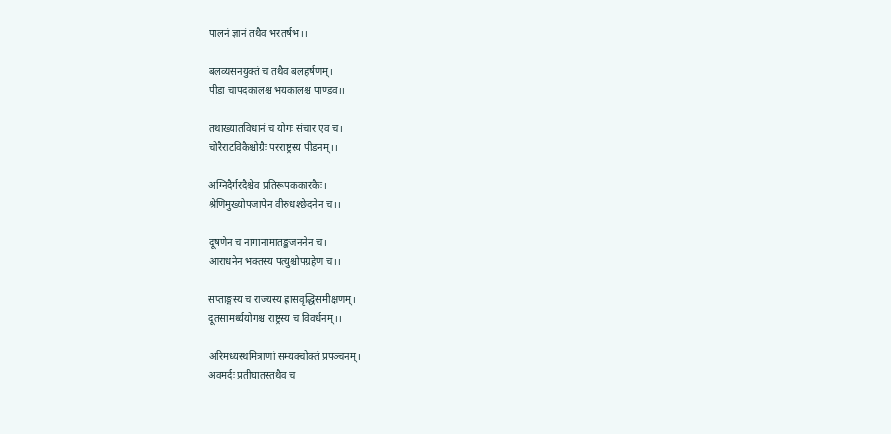पालनं ज्ञानं तथैव भरतर्षभ।।

बलव्यसनयुक्तं च तथैव बलहर्षणम्।
पीडा चापदकालश्च भयकालश्च पाण्डव।।

तथाख्यातविधानं च योगः संचार एव च।
चोरैराटविकैश्चोग्रैः परराष्ट्रस्य पीडनम्।।

अग्निदैर्गरदैश्चेव प्रतिरूपककारकैः।
श्रेणिमुख्योपजापेन वीरुधश्छेदनेन च।।

दूषणेन च नागानामातङ्कजननेन च।
आराधनेन भक्तस्य पत्युश्चोपग्रहेण च।।

सप्ताङ्गस्य च राज्यस्य ह्रासवृद्धिसमीक्षणम्।
दूतसामर्थ्ययोगश्च राष्ट्रस्य च विवर्धनम्।।

अरिमध्यस्थमित्राणां सम्यक्चोक्तं प्रपञ्चनम्।
अवमर्दः प्रतीघातस्तथैव च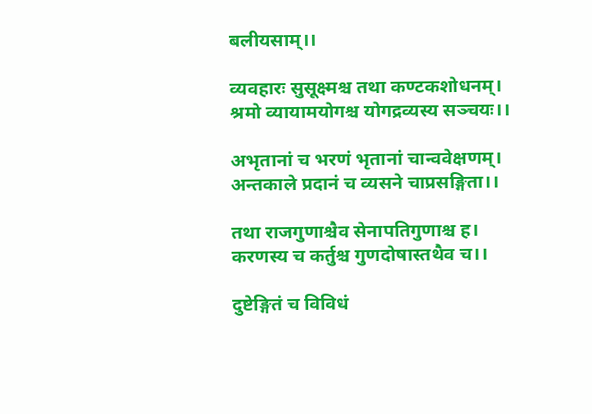बलीयसाम्।।

व्यवहारः सुसूक्ष्मश्च तथा कण्टकशोधनम्।
श्रमो व्यायामयोगश्च योगद्रव्यस्य सञ्चयः।।

अभृतानां च भरणं भृतानां चान्ववेक्षणम्।
अन्तकाले प्रदानं च व्यसने चाप्रसङ्गिता।।

तथा राजगुणाश्चैव सेनापतिगुणाश्च ह।
करणस्य च कर्तुश्च गुणदोषास्तथैव च।।

दुष्टेङ्गितं च विविधं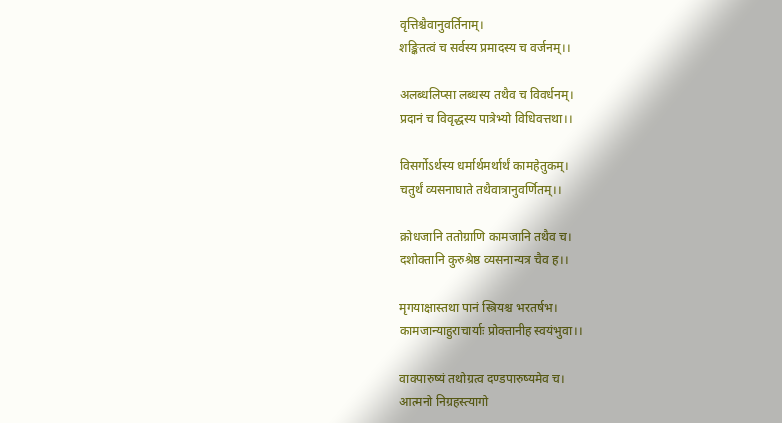वृत्तिश्चैवानुवर्तिनाम्।
शङ्कितत्वं च सर्वस्य प्रमादस्य च वर्जनम्।।

अलब्धलिप्सा लब्धस्य तथैव च विवर्धनम्।
प्रदानं च विवृद्धस्य पात्रेभ्यो विधिवत्तथा।।

विसर्गोऽर्थस्य धर्मार्थमर्थार्थं कामहेतुकम्।
चतुर्थं व्यसनाघाते तथैवात्रानुवर्णितम्।।

क्रोधजानि ततोग्राणि कामजानि तथैव च।
दशोक्तानि कुरुश्रेष्ठ व्यसनान्यत्र चैव ह।।

मृगयाक्षास्तथा पानं स्त्रियश्च भरतर्षभ।
कामजान्याहुराचार्याः प्रोक्तानीह स्वयंभुवा।।

वाक्पारुष्यं तथोग्रत्व दण्डपारुष्यमेव च।
आत्मनो निग्रहस्त्यागो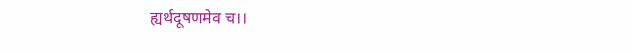ह्यर्थदूषणमेव च।।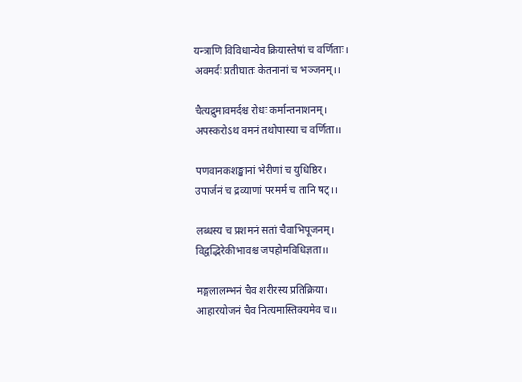यन्त्राणि विविधान्येव क्रियास्तेषां च वर्णिताः।
अवमर्दः प्रतीघातः केतनानां च भञ्जनम्।।

चैत्यद्रुमावमर्दश्च रोधः कर्मान्तनाशनम्।
अपस्करोऽथ वमनं तथोपास्या च वर्णिता।।

पणवानकशङ्खानां भेरीणां च युधिष्ठिर।
उपार्जनं च द्रव्याणां परमर्म च तानि षट्।।

लब्धस्य च प्रशमनं सतां चैवाभिपूजनम्।
विद्वद्भिरेकीभावश्च जपहोमविधिज्ञता।।

मङ्गलालम्भनं चैव शरीरस्य प्रतिक्रिया।
आहारयोजनं चैव नित्यमास्तिक्यमेव च।।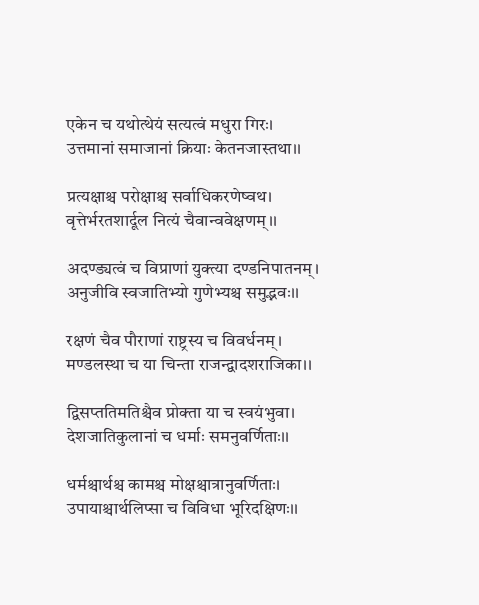एकेन च यथोत्थेयं सत्यत्वं मधुरा गिरः।
उत्तमानां समाजानां क्रियाः केतनजास्तथा।।

प्रत्यक्षाश्च परोक्षाश्च सर्वाधिकरणेष्वथ।
वृत्तेर्भरतशार्दूल नित्यं चैवान्ववेक्षणम्।।

अदण्ड्यत्वं च विप्राणां युक्त्या दण्‍डनिपातनम्।
अनुजीवि स्वजातिभ्यो गुणेभ्यश्च समुद्भवः।।

रक्षणं चैव पौराणां राष्ट्रस्य च विवर्धनम्।
मण्डलस्था च या चिन्ता राजन्द्वादशराजिका।।

द्विसप्ततिमतिश्चैव प्रोक्ता या च स्वयंभुवा।
देशजातिकुलानां च धर्माः समनुवर्णिताः।।

धर्मश्चार्थश्च कामश्च मोक्षश्चात्रानुवर्णिताः।
उपायाश्चार्थलिप्सा च विविधा भूरिदक्षिणः।।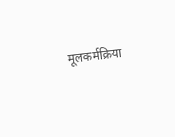मूलकर्मक्रिया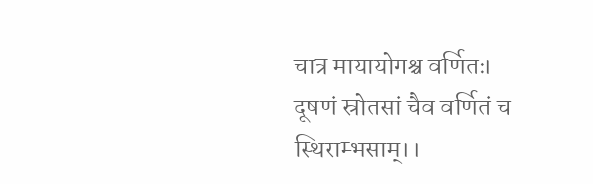चात्र मायायोगश्च वर्णितः।
दूषणं स्रोतसां चैव वर्णितं च स्थिराम्भसाम्।।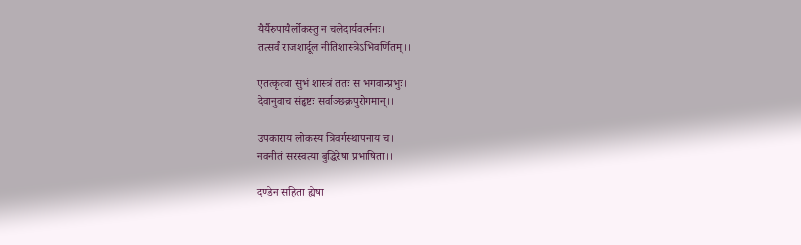यैर्यैरुपायैर्लोकस्तु न चलेदार्यवर्त्मनः।
तत्सर्वं राजशार्दूल नीतिशास्त्रेऽभिवर्णितम्।।

एतत्कृत्वा सुभं शास्त्रं ततः स भगवान्प्रभुः।
देवानुवाच संहृष्टः सर्वाञ्छक्रपुरोगमान्।।

उपकाराय लोकस्य त्रिवर्गस्थापनाय च।
नवनीतं सरस्वत्या बुद्धिरेषा प्रभाषिता।।

दण्डेन सहिता ह्येषा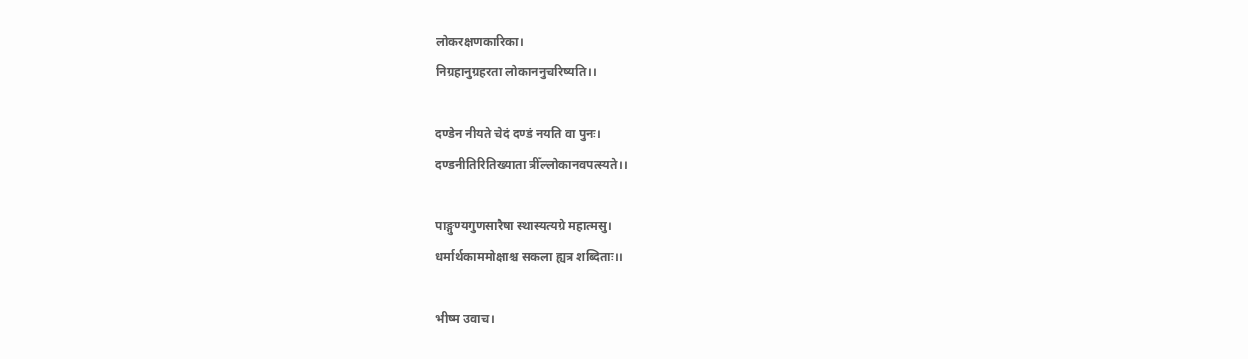लोकरक्षणकारिका।
निग्रहानुग्रहरता लोकाननुचरिष्यति।।

दण्डेन नीयते चेदं दण्डं नयति वा पुनः।
दण्डनीतिरितिख्याता त्रीँल्लोकानवपत्स्यते।।

पाङ्गुण्यगुणसारैषा स्थास्यत्यग्रे महात्मसु।
धर्मार्थकाममोक्षाश्च सकला ह्यत्र शब्दिताः।।

भीष्म उवाच।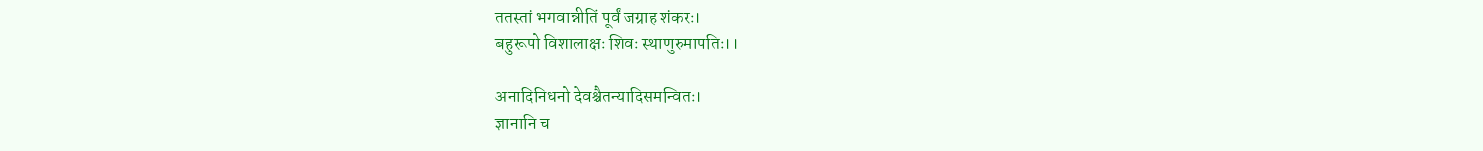ततस्तां भगवान्नीतिं पूर्वं जग्राह शंकरः।
बहुरूपो विशालाक्षः शिवः स्थाणुरुमापतिः।।

अनादिनिधनो देवश्चैतन्यादिसमन्वितः।
ज्ञानानि च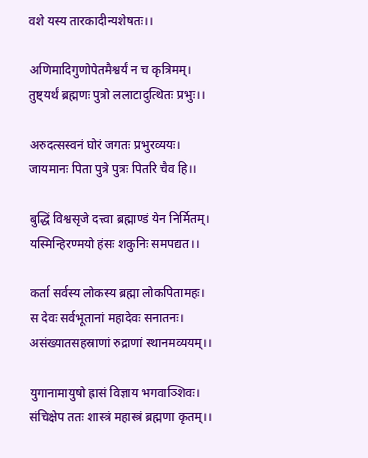वशे यस्य तारकादीन्यशेषतः।।

अणिमादिगुणोपेतमैश्वर्यं न च कृत्रिमम्।
तुष्ट्यर्थं ब्रह्मणः पुत्रो ललाटादुत्थितः प्रभुः।।

अरुदत्सस्वनं घोरं जगतः प्रभुरव्ययः।
जायमानः पिता पुत्रे पुत्रः पितरि चैव हि।।

बुद्धिं विश्वसृजे दत्त्वा ब्रह्माण्डं येन निर्मितम्।
यस्मिन्हिरण्मयो हंसः शकुनिः समपद्यत।।

कर्ता सर्वस्य लोकस्य ब्रह्मा लोकपितामहः।
स देवः सर्वभूतानां महादेवः सनातनः।
असंख्यातसहस्राणां रुद्राणां स्थानमव्ययम्।।

युगानामायुषो ह्रासं विज्ञाय भगवाञ्शिवः।
संचिक्षेप ततः शास्त्रं महास्त्रं ब्रह्मणा कृतम्।।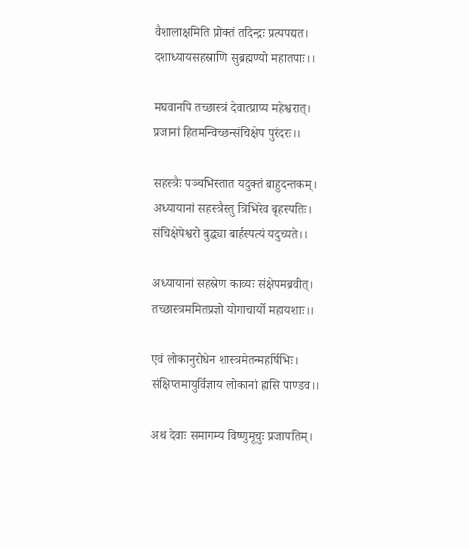वैशालाक्षमिति प्रोक्तं तदिन्द्रः प्रत्यपद्यत।
दशाध्यायसहस्राणि सुब्रह्मण्यो महातपाः।।

मघवानपि तच्छास्त्रं देवात्प्राप्य महेश्वरात्।
प्रजानां हितमन्विच्छन्संचिक्षेप पुरंदरः।।

सहस्त्रैः पञ्चभिस्तात यदुक्तं बाहुदन्तकम्।
अध्यायानां सहस्त्रैस्तु त्रिभिरेव बृहस्पतिः।
संचिक्षेपेश्वरो बुद्ध्या बार्हस्पत्यं यदुच्यते।।

अध्यायानां सहस्रेण काव्यः संक्षेपमब्रवीत्।
तच्छास्त्रममितप्रज्ञो योगाचार्यो महायशाः।।

एवं लोकानुरोधेन शास्त्रमेतन्महर्षिभिः।
संक्षिप्तमायुर्विज्ञाय लोकानां ह्रासि पाण्डव।।

अथ देवाः समागम्य विष्णुमूचुः प्रजापतिम्।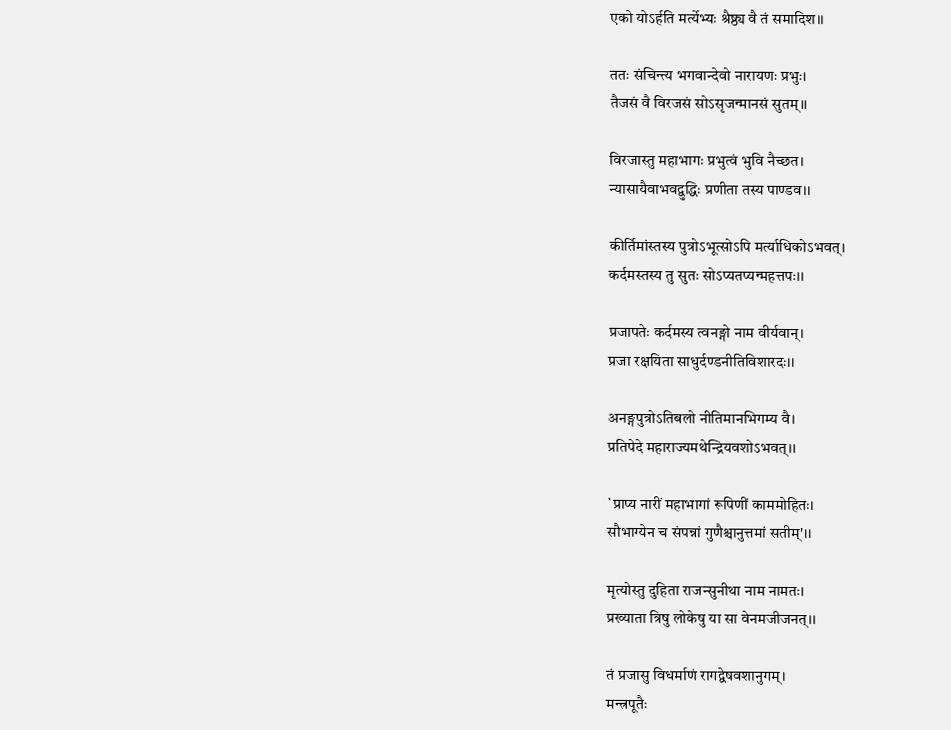एको योऽर्हति मर्त्येभ्यः श्रैष्ठ्य वै तं समादिश।।

ततः संचिन्त्य भगवान्देवो नारायणः प्रभुः।
तैजसं वै विरजसं सोऽसृजन्मानसं सुतम्।।

विरजास्तु महाभागः प्रभुत्वं भुवि नैच्छत।
न्यासायैवाभवद्वुद्धिः प्रणीता तस्य पाण्डव।।

कीर्तिमांस्तस्य पुत्रोऽभूत्सोऽपि मर्त्याधिकोऽभवत्।
कर्दमस्तस्य तु सुतः सोऽप्यतप्यन्महत्तपः।।

प्रजापतेः कर्दमस्य त्वनङ्गो नाम वीर्यवान्।
प्रजा रक्षयिता साधुर्दण्डनीतिविशारदः।।

अनङ्गपुत्रोऽतिबलो नीतिमानभिगम्य वै।
प्रतिपेदे महाराज्यमथेन्द्रियवशोऽभवत्।।

`प्राप्य नारीं महाभागां रूपिणीं काममोहितः।
सौभाग्येन च संपन्नां गुणैश्चानुत्तमां सतीम्'।।

मृत्योस्तु दुहिता राजन्सुनीथा नाम नामतः।
प्रख्याता त्रिषु लोकेषु या सा वेनमजीजनत्।।

तं प्रजासु विधर्माणं रागद्वेषवशानुगम्।
मन्त्रपूतैः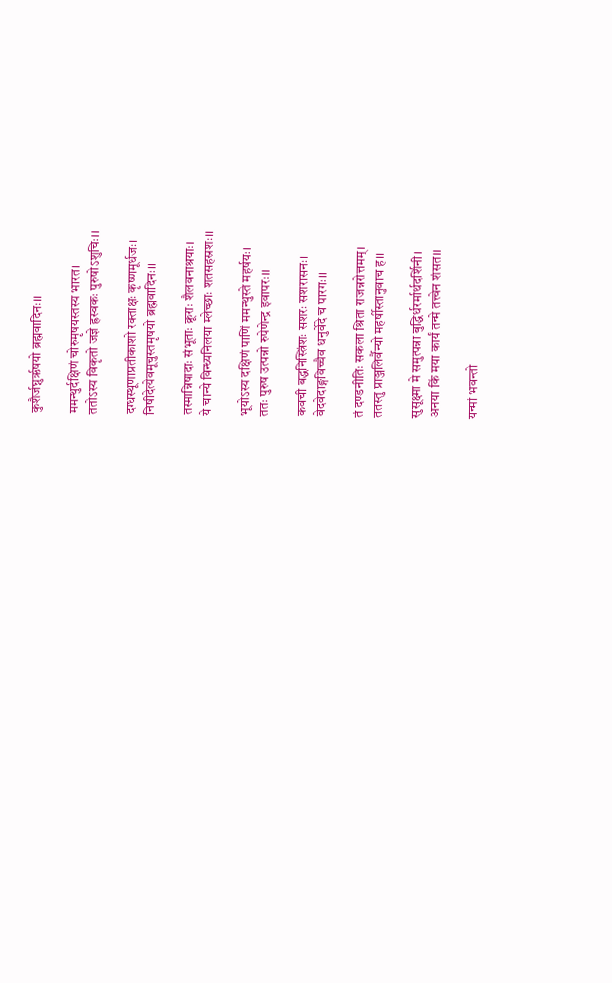कुशैर्जघ्नुर्ऋषयो ब्रह्मवादिनः।।

ममन्थुर्दक्षिणं चोरुमृषयस्तस्य भारत।
ततोऽस्य विकृतो जज्ञे ह्रस्वकः पुरुषोऽशुचिः।।

दग्धस्थूणाप्रतीकाशो रक्ताक्षः कृष्णमूर्धजः।
निषीदेत्येवमूचुस्तमृषयो ब्रह्मवादिनः।।

तस्मान्निषादाः संभूताः क्रूराः शैलवनाश्रयाः।
ये चान्ये विन्ध्यनिलया म्लेच्छाः शतसहस्रशः।।

भूयोऽस्य दक्षिणं पाणिं ममन्थुस्ते महर्षयः।
ततः पुरुष उत्पन्नो रुपेणेन्द्र इवापरः।।

कवची बद्धनिस्त्रिंशः सशरः सशरासनः।
वेदवेदाङ्गविच्चैव धनुर्वेदे च पारगः।।

तं दण्डनीतिः सकला श्रिता राजन्नरोत्तमम्।
ततस्तु प्राञ्जलिर्वैन्यो महर्षीस्तानुवाच ह।।

सुसूक्ष्मा मे समुत्पन्ना बुद्धिर्धरर्मार्थदर्शिनी।
अनया किं मया कार्यं तन्मे तत्त्वेन शंसत।।

यन्मां भवन्तो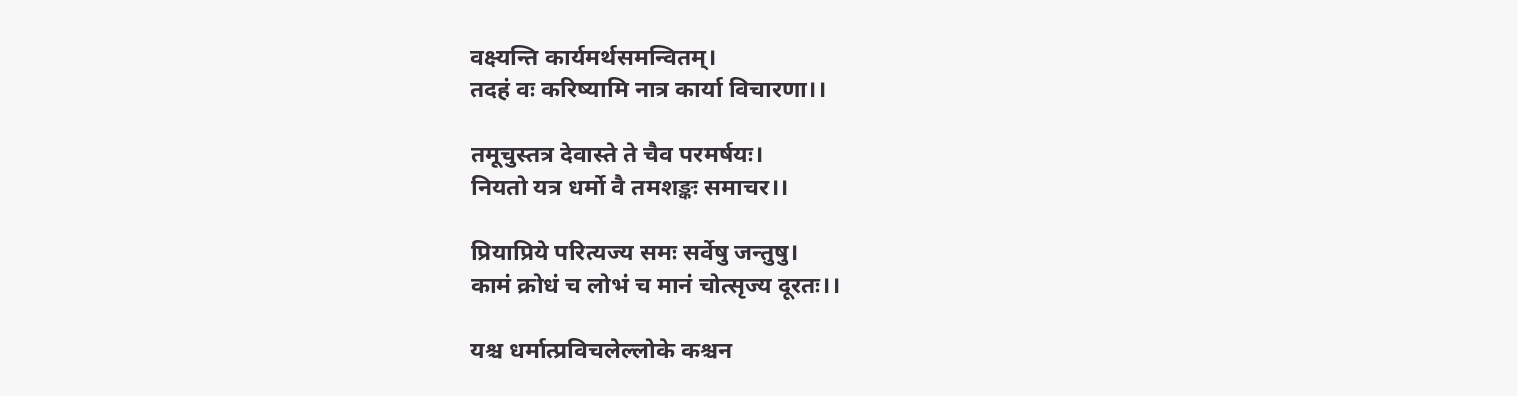वक्ष्यन्ति कार्यमर्थसमन्वितम्।
तदहं वः करिष्यामि नात्र कार्या विचारणा।।

तमूचुस्तत्र देवास्ते ते चैव परमर्षयः।
नियतो यत्र धर्मो वै तमशङ्कः समाचर।।

प्रियाप्रिये परित्यज्य समः सर्वेषु जन्तुषु।
कामं क्रोधं च लोभं च मानं चोत्सृज्य दूरतः।।

यश्च धर्मात्प्रविचलेल्लोके कश्चन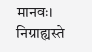मानवः।
निग्राह्यस्ते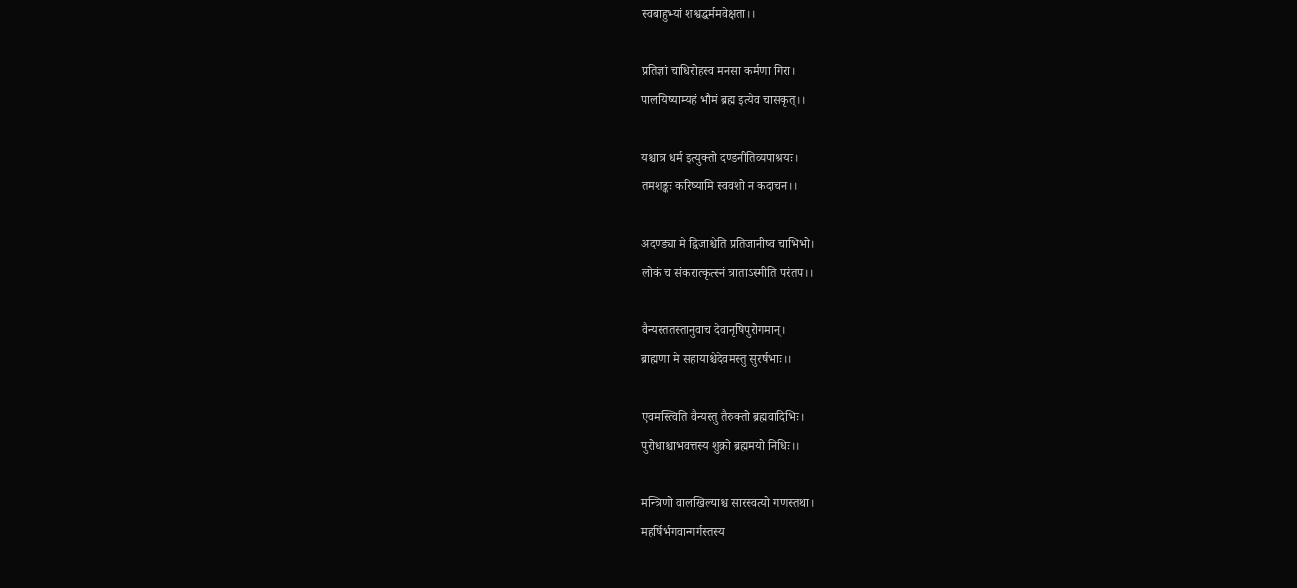स्वबाहुभ्यां शश्वद्धर्ममवेक्षता।।

प्रतिज्ञां चाधिरोहस्व मनसा कर्मणा गिरा।
पालयिष्याम्यहं भौमं ब्रह्म इत्येव चासकृत्।।

यश्चात्र धर्म इत्युक्तो दण्डनीतिव्यपाश्रयः।
तमशङ्कः करिष्यामि स्ववशो न कदाचन।।

अदण्ड्या मे द्विजाश्चेति प्रतिजानीष्व चाभिभो।
लोकं च संकरात्कृत्स्नं त्राताऽस्मीति परंतप।।

वैन्यस्ततस्तानुवाच देवानृषिपुरोगमान्।
ब्राह्मणा मे सहायाश्चेदेवमस्तु सुरर्षभाः।।

एवमस्त्विति वैन्यस्तु तैरुक्तो ब्रह्मवादिभिः।
पुरोधाश्चाभवत्तस्य शुक्रो ब्रह्ममयो निधिः।।

मन्त्रिणो वालखिल्याश्च सारस्वत्यो गणस्तथा।
महर्षिर्भगवान्गर्गस्तस्य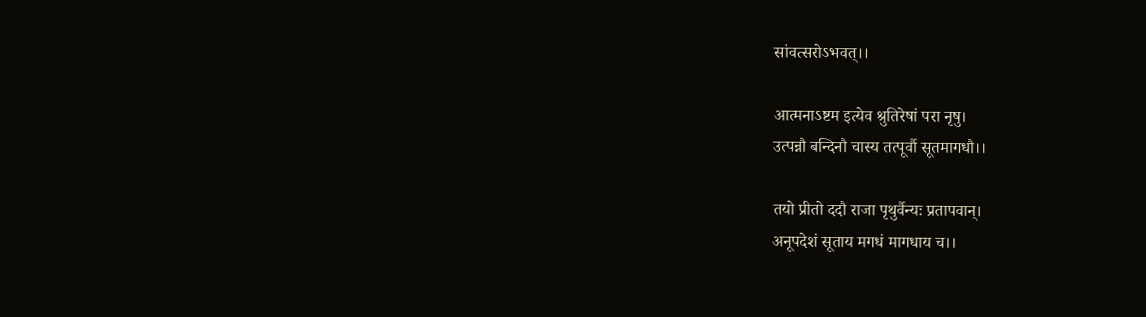सांवत्सरोऽभवत्।।

आत्मनाऽष्टम इत्येव श्रुतिरेषां परा नृषु।
उत्पन्नौ बन्दिनौ चास्य तत्पूर्वौ सूतमागधौ।।

तयो प्रीतो ददौ राजा पृथुर्वैन्यः प्रतापवान्।
अनूपदेशं सूताय मगधं मागधाय च।।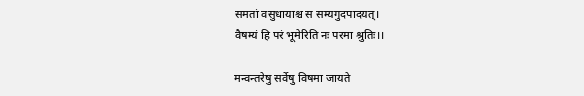समतां वसुधायाश्च स सम्यगुदपादयत्।
वैषम्यं हि परं भूमेरिति नः परमा श्रुतिः।।

मन्वन्तरेषु सर्वेषु विषमा जायते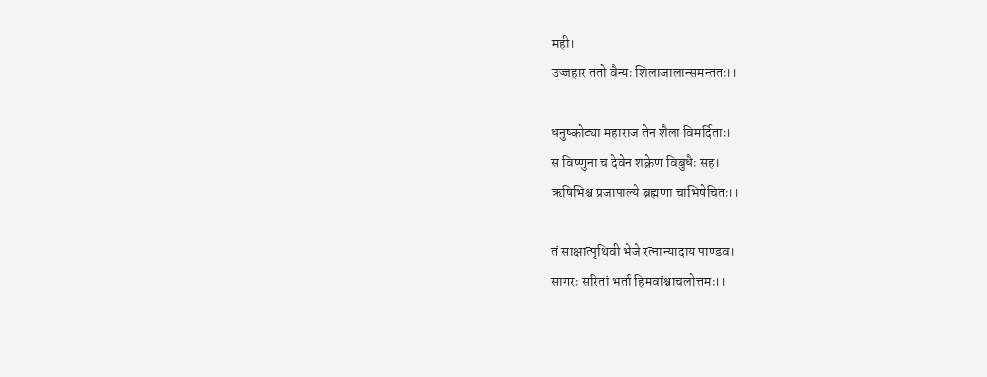मही।
उज्जहार ततो वैन्यः शिलाजालान्समन्ततः।।

धनुष्कोट्या महाराज तेन शैला विमर्दिताः।
स विष्णुना च देवेन शक्रेण विबुधैः सह।
ऋषिभिश्च प्रजापाल्ये ब्रह्मणा चाभिषेचितः।।

तं साक्षात्पृथिवी भेजे रत्नान्यादाय पाण्‍डव।
सागरः सरितां भर्ता हिमवांश्चाचलोत्तमः।।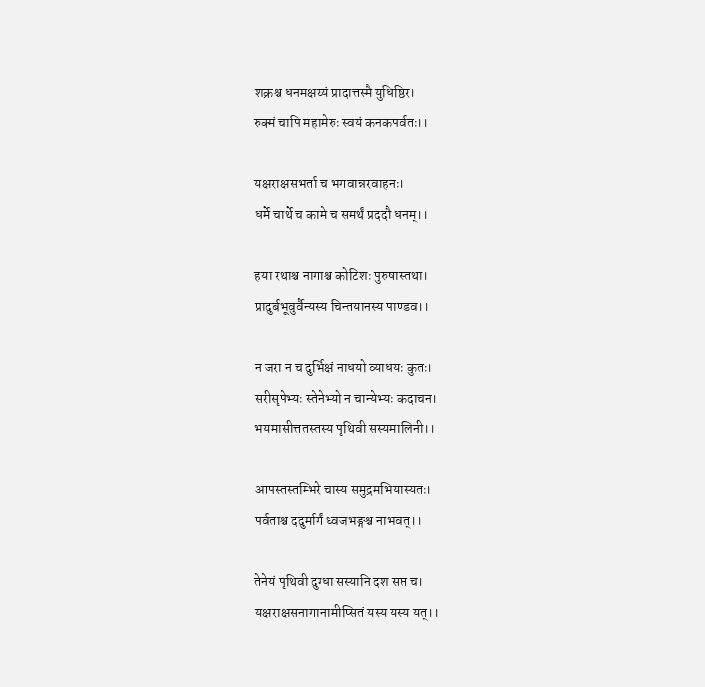शक्रश्च धनमक्षय्यं प्रादात्तस्मै युधिष्ठिर।
रुक्मं चापि महामेरुः स्वयं कनकपर्वतः।।

यक्षराक्षसभर्ता च भगवान्नरवाहनः।
धर्मे चार्थे च कामे च समर्थं प्रददौ धनम्।।

हया रथाश्च नागाश्च कोटिशः पुरुषास्तथा।
प्रादुर्बभूवुर्वैन्यस्य चिन्तयानस्य पाण्डव।।

न जरा न च दुर्भिक्षं नाधयो व्याधयः कुतः।
सरीसृपेभ्यः स्तेनेभ्यो न चान्येभ्यः कदाचन।
भयमासीत्ततस्तस्य पृथिवी सस्यमालिनी।।

आपस्तस्तम्भिरे चास्य समुद्रमभियास्यतः।
पर्वताश्च ददुर्मार्गं ध्वजभङ्गश्च नाभवत्।।

तेनेयं पृथिवी दुग्धा सस्यानि दश सप्त च।
यक्षराक्षसनागानामीप्सितं यस्य यस्य यत्।।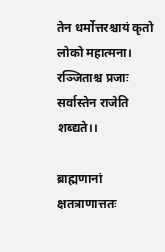तेन धर्मोत्तरश्चायं कृतो लोको महात्मना।
रञ्जिताश्च प्रजाः सर्वास्तेन राजेति शब्द्यते।।

ब्राह्मणानां क्षतत्राणात्ततः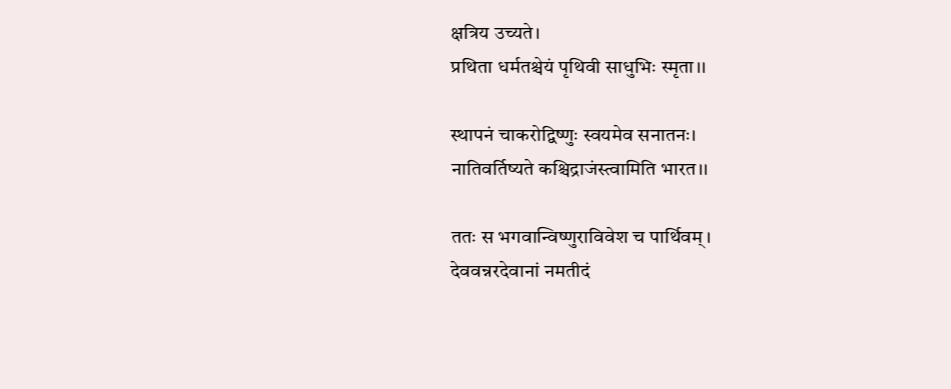क्षत्रिय उच्यते।
प्रथिता धर्मतश्चेयं पृथिवी साधुभिः स्मृता।।

स्थापनं चाकरोद्विष्णुः स्वयमेव सनातनः।
नातिवर्तिष्यते कश्चिद्राजंस्त्वामिति भारत।।

ततः स भगवान्विष्णुराविवेश च पार्थिवम्।
देववन्नरदेवानां नमतीदं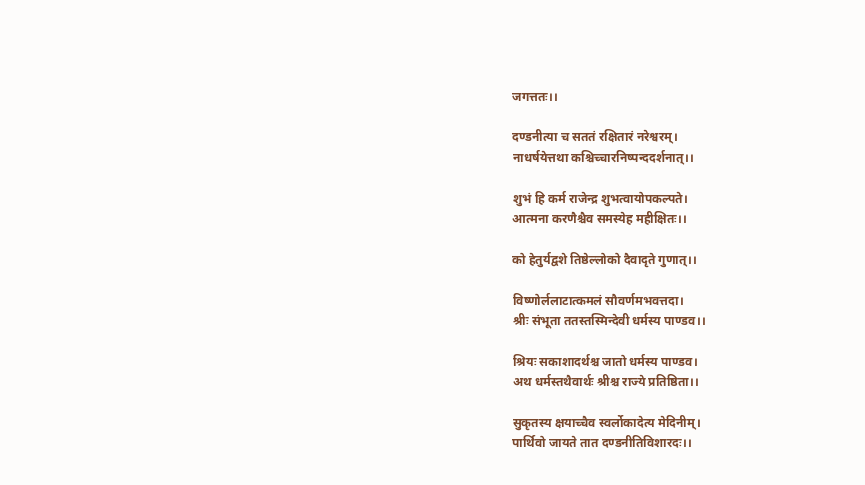जगत्ततः।।

दण्डनीत्या च सततं रक्षितारं नरेश्वरम्।
नाधर्षयेत्तथा कश्चिच्चारनिष्पन्ददर्शनात्।।

शुभं हि कर्म राजेन्द्र शुभत्वायोपकल्पते।
आत्मना करणैश्चैव समस्येह महीक्षितः।।

को हेतुर्यद्वशे तिष्ठेल्लोको दैवादृते गुणात्।।

विष्णोर्ललाटात्कमलं सौवर्णमभवत्तदा।
श्रीः संभूता ततस्तस्मिन्देवी धर्मस्य पाण्डव।।

श्रियः सकाशादर्थश्च जातो धर्मस्य पाण्डव।
अथ धर्मस्तथैवार्थः श्रीश्च राज्ये प्रतिष्ठिता।।

सुकृतस्य क्षयाच्चैव स्वर्लोकादेत्य मेदिनीम्।
पार्थिवो जायते तात दण्डनीतिविशारदः।।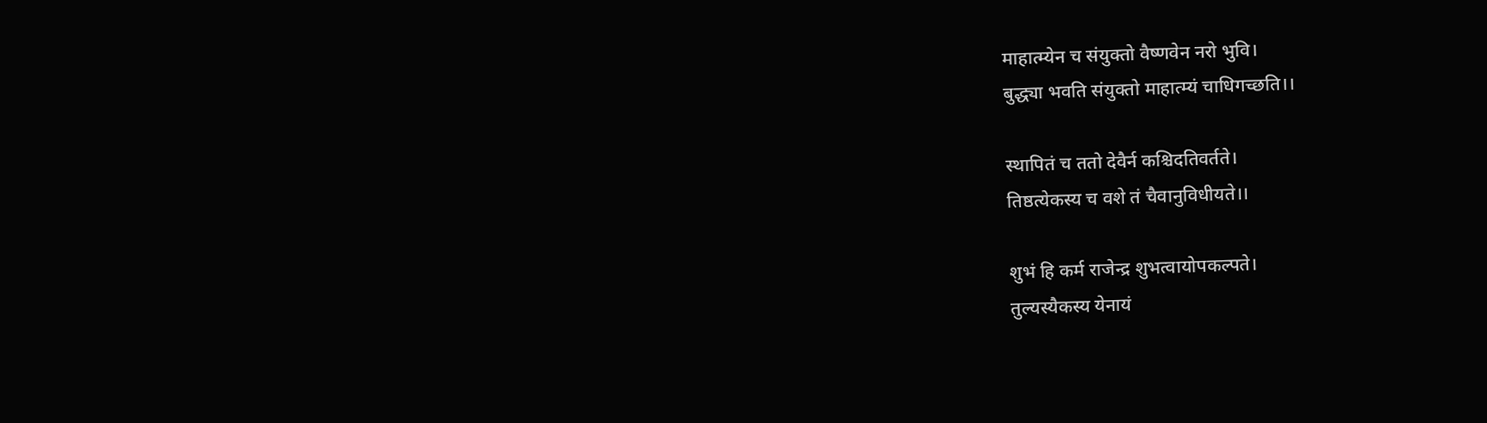माहात्म्येन च संयुक्तो वैष्णवेन नरो भुवि।
बुद्ध्या भवति संयुक्तो माहात्म्यं चाधिगच्छति।।

स्थापितं च ततो देवैर्न कश्चिदतिवर्तते।
तिष्ठत्येकस्य च वशे तं चैवानुविधीयते।।

शुभं हि कर्म राजेन्द्र शुभत्वायोपकल्पते।
तुल्यस्यैकस्य येनायं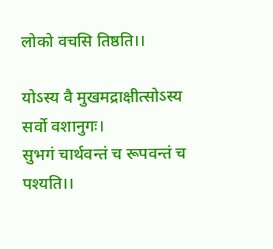लोको वचसि तिष्ठति।।

योऽस्य वै मुखमद्राक्षीत्सोऽस्य सर्वो वशानुगः।
सुभगं चार्थवन्तं च रूपवन्तं च पश्यति।।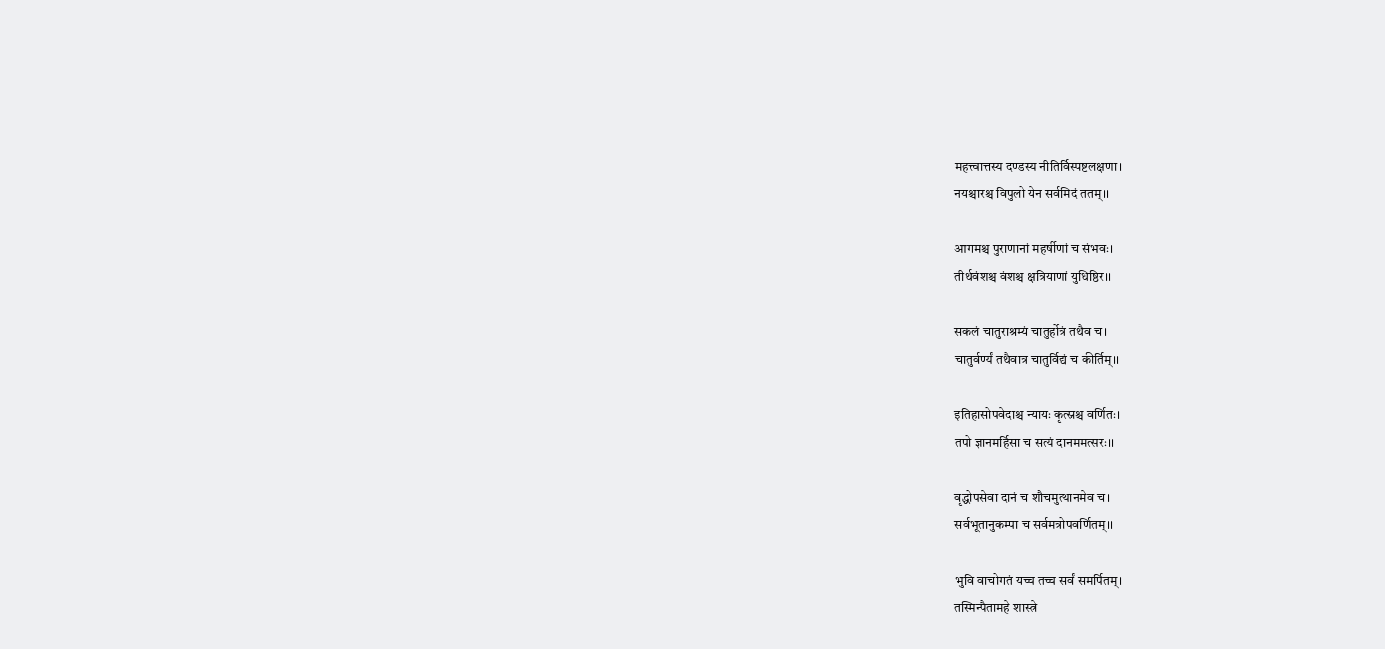महत्त्वात्तस्य दण्डस्य नीतिर्विस्पष्टलक्षणा।
नयश्चारश्च विपुलो येन सर्वमिदं ततम्।।

आगमश्च पुराणानां महर्षीणां च संभवः।
तीर्थवंशश्च वंशश्च क्षत्रियाणां युधिष्ठिर।।

सकलं चातुराश्रम्यं चातुर्होत्रं तथैव च।
चातुर्वर्ण्यं तथैवात्र चातुर्विद्यं च कीर्तिम्।।

इतिहासोपवेदाश्च न्यायः कृत्स्नश्च वर्णितः।
तपो ज्ञानमर्हिसा च सत्यं दानममत्सरः।।

वृद्धोपसेवा दानं च शौचमुत्थानमेव च।
सर्वभूतानुकम्पा च सर्वमत्रोपवर्णितम्।।

भुवि वाचोगतं यच्च तच्च सर्वं समर्पितम्।
तस्मिन्पैतामहे शास्त्रे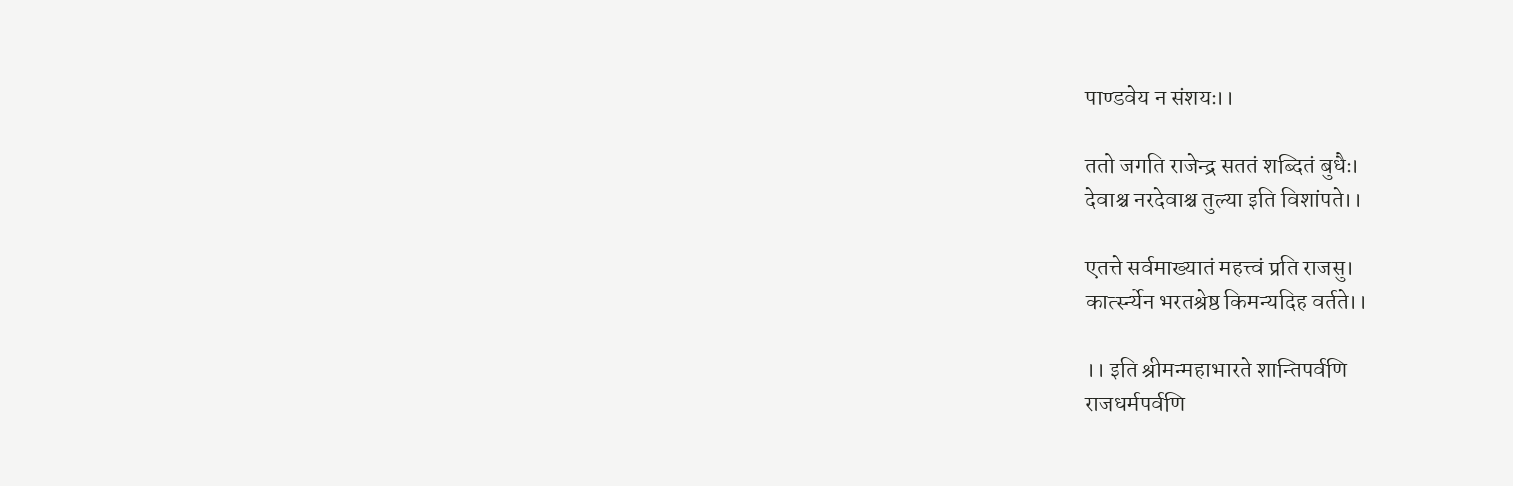पाण्डवेय न संशयः।।

ततो जगति राजेन्द्र सततं शब्दितं बुधैः।
देवाश्च नरदेवाश्च तुल्या इति विशांपते।।

एतत्ते सर्वमाख्यातं महत्त्वं प्रति राजसु।
कार्त्स्न्येन भरतश्रेष्ठ किमन्यदिह वर्तते।।

।। इति श्रीमन्महाभारते शान्तिपर्वणि
राजधर्मपर्वणि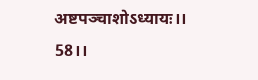अष्टपञ्चाशोऽध्यायः।। 58।।